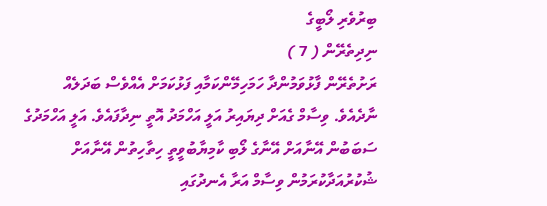ބިރުވެރި ލޯބީގެ
ނިދިތެރޭން ( 7 )
ރަށުތެރޭން ފާޅުވަމުންދާ ހަމަހިމޭންކަމާއި ފަޅުކަމަށް އެއްވެސް ބަދަލެއް ނާދެއެވެ. ވިސާމް ގެއަށް ދިޔައިރު އަލީ އަހްމަދު އޮތީ ނިދާފައެވެ. އަލީ އަހްމަދުގެ ސަބަބުން އޭނާއަށް އޭނާގެ ލޯބި ކާމިޔާބުވީތީ ހިތާހިތުން އޭނާއަށް ޝުކުރުއަދާކުރަމުން ވިސާމް އަރާ އެނދުގައި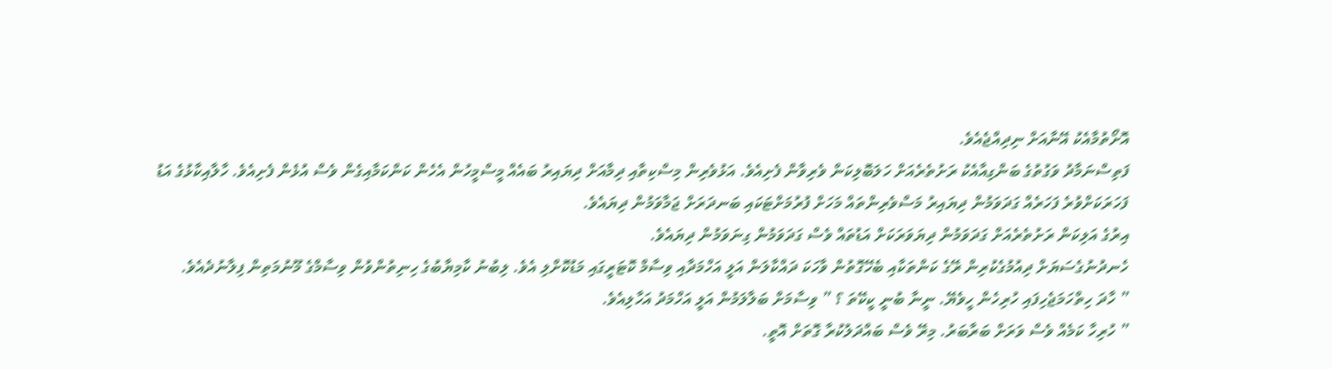އޮށޯތުމާއެކު އޭނާއަށް ނިދިއްޖެއެވެ.
ފަތިސްނަމާދު ވަގުތުގެ ބަންގިއާއެކު ރަށުތެރެއަށް ހަލަބޮލިކަން ވެރިވާން ފެށިއެވެ. އަޅުވެރިން މިސްކިތާއި ދިމާއަށް ދިޔައިރު ބައެއް މީސްމީހުން އެހެން ކަންކަމާއިގެން ވެސް އުޅެން ފެށިއެވެ. ހާލާއިކާޅުގެ އަޑު ފަހަރަކަށްވުރެ ފަހަރެއް ގަދަވަމުން ދިޔައިރު މަސްވެރިންތައް މަހަށް ފުރުމަށްޓަކައި ބަނދަރަށް ޖަމާވަމުން ދިޔައެވެ.
އިރުގެ އަލިކަން ރަށުތެރެއަށް ގަދަވަމުން ދިޔަވަރަކަށް އަޑުތައް ވެސް ގަދަވަމުން ގިނަވަމުން ދިޔައެވެ.
ހެނދުނުގެސަޔަށް ދިއުމުގެކުރިން ރޭގެ ކަންތަކާއި ބެހޭގޮތުން ވާހަކަ ދައްކާލަން އަލީ އަހްމަދާއި ވިސާމް ކޮޓަރީގައި މަޑުކޮށްލި އެވެ. ލިބުނު ކާމިޔާބުގެ ހިނިތުންވުން ވިސާމްގެ މޫނުމަތިން ފިލާނުދެއެވެ.
” ހާދަ ހިތްހަމަޖެހިފައި ހުރިހެން ހީވެޔޭ. ނީނާ ބުނީ ކީކޭތަ ؟ ” ވިސާމަށް ބަލާލަމުން އަލީ އަހްމަދު އަހާލިއެވެ.
” ހުރިހާ ކަމެއް ވެސް ވަރަށް ބަރާބަރު. މިރޭ ވެސް ބައްދަލުކުރާ ގޮތަށް އޮތީ.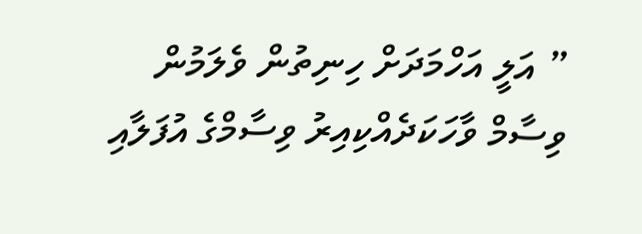” އަލީ އަހްމަދަށް ހިނިތުން ވެލަމުން ވިސާމް ވާހަކަދެއްކިއިރު ވިސާމްގެ އުފަލާއި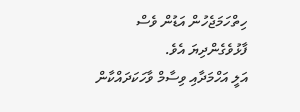ހިތްހަމަޖެހުން އަޑުން ވެސް ފާޅުވެގެންދިޔަ އެވެ.
އަލީ އަހްމަދާއި ވިސާމް ވާހަކަދައްކާން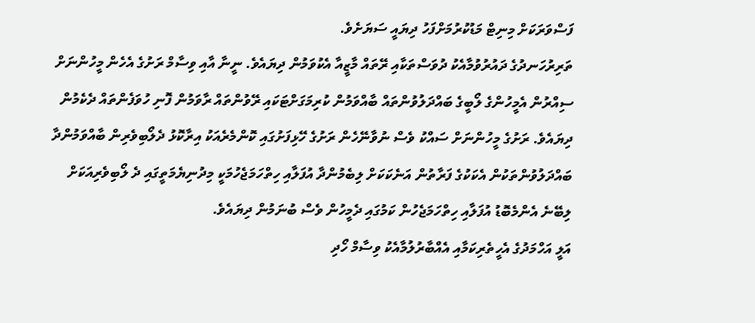ފަސްވަރަކަށް މިނިޓް މަޑުކުރުމަށްފަހު ދިޔައީ ސަޔަށެވެ.
ތަރިރުހަނދުގެ ދައުރުވުމާއެކު ދުވަސްތަކާއި ރޭތައް މާޒީއާ އެކުވަމުން ދިޔައެވެ. ނީނާ އާއި ވިސާމް ރަށުގެ އެހެން މީހުންނަށް ސިއްރުން އެމީހުންގެ ލޯބީގެ ބައްދަލުވުންތައް ބާއްވަމުން ކުރިމަގަށްޓަކައި ރޭވުންތައް ރާވަމުން ފޮނި ހުވަފެންތައް ދެކެމުން ދިޔައެވެ. ރަށުގެ މީހުންނަށް ސައްކު ވެސް ނުވާނޭހެން ރަށުގެ ހޭޅިފަށުގައި ކޮންމެރެއަކު އިރާކޮޅު ދެލޯބިވެރިން ބާއްވަމުންދާ ބައްދަލުވުންތަކުން އެކަކުގެ ފަރާތުން އަނެކަކަށް ލިބެމުންދާ އުފަލާއި ހިތްހަމަޖެހުމަކީ މިދުނިޔެމަތީގައި ދެ ލޯބިވެރިއަކަށް ލިބޭނެ އެންމެބޮޑު އުފަލާއި ހިތްހަމަޖެހުން ކަމުގައި ދެމީހުން ވެސް ބުނަމުން ދިޔައެވެ.
އަލީ އަހްމަދުގެ އެހީތެރިކަމާއި އެއްބާރުލުމާއެކު ވިސާމް ހޯދި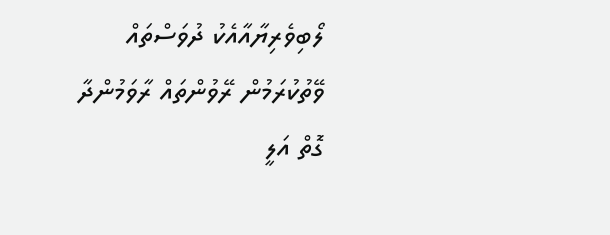ލޯބިވެރިޔާއާއެކު ދުވަސްތައް ވޭތުކުރަމުން ރޭވުންތައް ރާވަމުންދާ ގޮތް އަލީ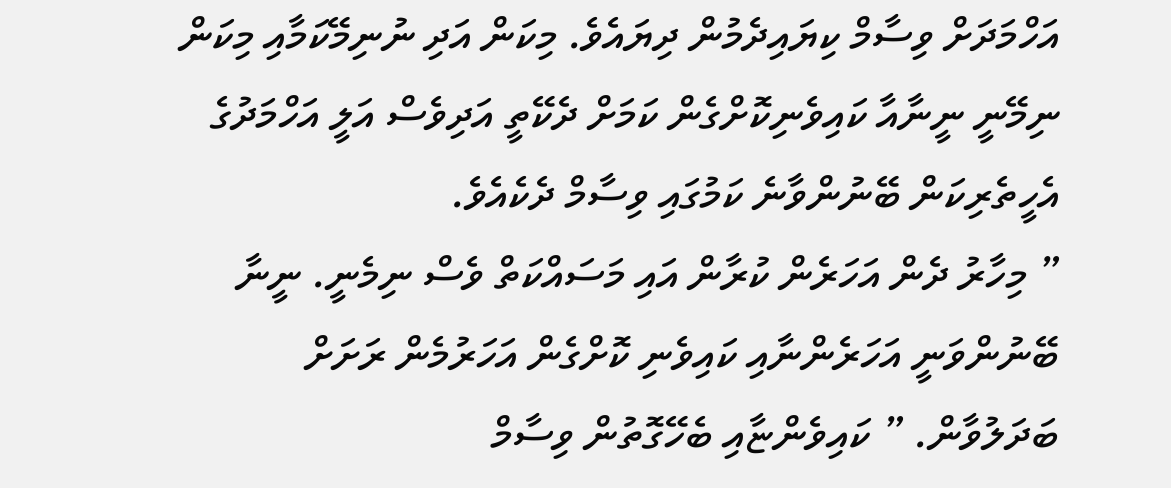އަހްމަދަށް ވިސާމް ކިޔައިދެމުން ދިޔައެވެ. މިކަން އަދި ނުނިމޭކަމާއި މިކަން ނިމޭނީ ނީނާއާ ކައިވެނިކޮށްގެން ކަމަށް ދެކޭތީ އަދިވެސް އަލީ އަހްމަދުގެ އެހީތެރިކަން ބޭނުންވާނެ ކަމުގައި ވިސާމް ދެކެއެވެ.
” މިހާރު ދެން އަހަރެން ކުރާން އައި މަސައްކަތް ވެސް ނިމެނީ. ނީނާ ބޭނުންވަނީ އަހަރެންނާއި ކައިވެނި ކޮށްގެން އަހަރުމެން ރަށަށް ބަދަލުވާން. ” ކައިވެންޏާއި ބެހޭގޮތުން ވިސާމް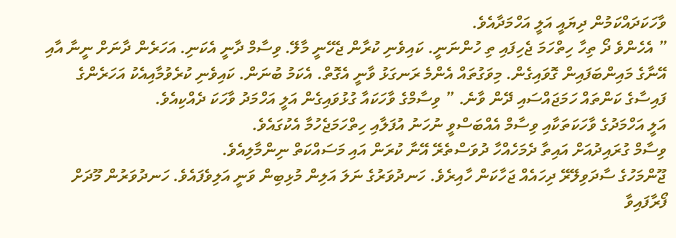ވާހަކަދައްކަމުން ދިޔައީ އަލީ އަހްމަދާއެވެ.
” އެހެންވެ ދޯ ތިހާ ހިތްހަމަ ޖެހިފައި ތި ހުންނަނީ. ކައިވެނި ކުރާން ޖެހޭނީ މާލޭ. ވިސާމް ދާނީ އެކަނި. އަހަރެން ދާނަށް ނީނާ އާއި އޭނާގެ މައިންބަފައިން ގޮވައިގެން. މިވަގުތައް އެންމެ ރަނގަޅު ވާނީ އެގޮތް. އެކަމު ބުނަން. ކައިވެނި ކުރެވުމާއިއެކު އަހަރެންގެ ފައިސާގެ ކަންތައް ހަމަޖައްސައި ދޭން ވާނެ. ” ވިސާމްގެ ވާހަކައާ ގުޅުވައިގެން އަލީ އަހްމަދު ވާހަކަ ދެއްކިއެވެ.
އަލީ އަހްމަދުގެ ވާހަކަތަކާއި ވިސާމް އެއްބަސްވީ ނުހަނު އުފަލާއި ހިތްހަމަޖެހުމާ އެކުގައެވެ.
ވިސާމް ގުރައިދުއަށް އައިތާ ދެމަހެއްހާ ދުވަސްތެރޭ އޭނާ ކުރަން އައި މަސައްކަތް ނިންމާލިއެވެ.
ޖޫންމަހުގެ ސާދަވިލޭރޭ ދިހައެއް ޖަހާކަން ހާއިރެވެ. ހަނދުވަރުގެ ނަލަ އަލިން މުޅިބިން ވަނީ އަލިވެފައެވެ. ހަނދުވަރުން މޫދަށް ފޯރާފައިވާ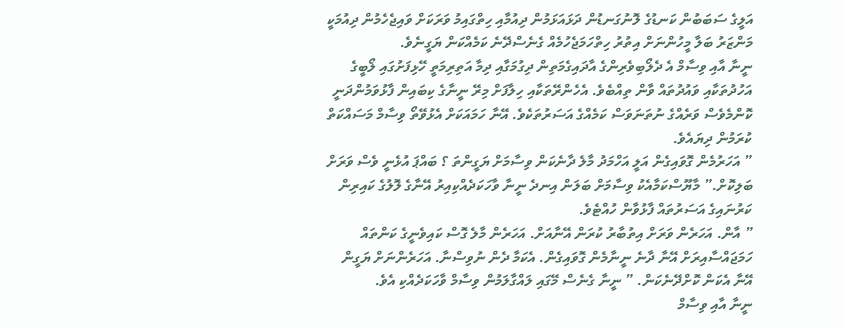އަލީގެ ސަބަބުން ކަނޑުގެ ލޮނުގަނޑުން ދަޅައަޅަމުން ދިއުމާއި ހިތްގައިމު ވަރަކަށް ވައިޖެހެމުން ދިއުމަކީ މަންޒަރު ބަލާ މީހުންނަށް އިތުރު ހިތްހަމަޖެހުމެއް ގެނެސްދޭނެ ކަމެއްކަން ޔަގީނެވެ.
ނީނާ އާއި ވިސާމް އެ ދެލޯބިވެރިންގެ އާދައިގެމަތިން ދިގުމަގާއި ދިމާ އަތިރިމަތީ ހޭޅިފަށުގައި ލޯބީގެ އަހުދުތަކާއި ވައުދުތައް ވާން ތިއްބެވެ. އެހެންރޭތަކާއި ހިލާފަށް މިރޭ ނީނާގެ ކިބައިން ފާޅުވަމުންދަނީ ކޮންމެވެސް ވަރެއްގެ ނުތަނަވަސް ކަމެއްގެ އަސަރުތަކެވެ. އޭނާ ހަމައަކަށް އެޅުވޭތޯ ވިސާމް މަސައްކަތް ކުރަމުން ދިޔައެވެ.
” އަހަރުމެން ގޮވައިގެން އަލީ އަހްމަދު މާލެ ދާނެކަން ވިސާމަށް ޔަގީންތަ ؟ ބައްޕަ އުޅެނީ ވެސް ވަރަށް ބަލިކޮށް.” މާޔޫސްކަމާއެކު ވިސާމަށް ބަލަން އިނދެ ނީނާ ވާހަކަދެއްކިއިރު އޭނާގެ ލޮލުގެ ކައިރިން ކަރުނައިގެ އަސަރުތައް ފާޅުވާން ހުއްޓެވެ.
” އާން. އަހަރެން ވަރަށް އިތުބާރު ކުރަން އޭނާއަށް. އަހަރެން މާލެ ގޮސް ކައިވެނީގެ ކަންތައް ހަމަޖައްސާއިރަށް އޭނާ ދާނެ ނީނާމެން ގޮވައިގެން. އެކަމާ ދެން ނުވިސްނާ. އަހަރެންނަށް ޔަގީން އޭނާ އެކަން ކޮށްދޭނެކަން. ” ނީނާ ގެނެސް މޭގައި ލައްގާލަމުން ވިސާމް ވާހަކަދެއްކި އެވެ.
ނީނާ އާއި ވިސާމް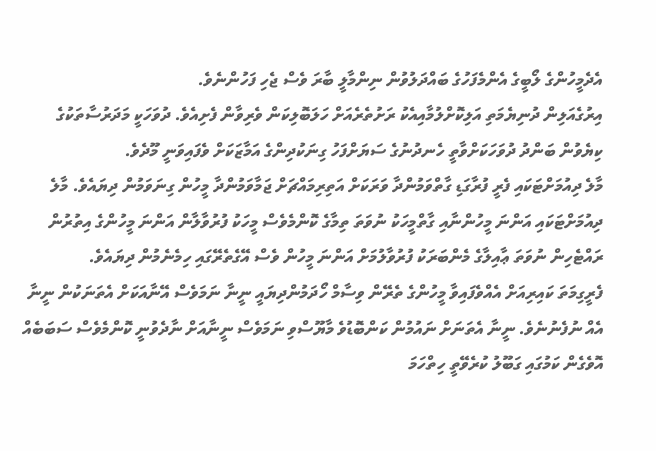އެދެމީހުންގެ ލޯބީގެ އެންމެފަހުގެ ބައްދަލުވުން ނިންމާލީ ބާރަ ވެސް ޖެހި ފަހުންނެވެ.
އިރުގެއަލިން ދުނިޔެމަތި އަލިކޮށްލުމާއިއެކު ރަށުތެރެއަށް ހަލަބޮލިކަން ވެރިވާން ފެށިއެވެ. ދުވަހަކީ މަދަރުސާތަކުގެ ކިޔެވުން ބަންދު ދުވަހަކަށްވާތީ ހެނދުނުގެ ސަޔަށްފަހު ގިނަކުދިންގެ އަމާޒަކަށް ވެފައިވަނީ މޫދެވެ.
މާލެ ދިއުމަށްޓަކައި ފެރީ ފުރާގަޑި ގާތްވަމުންދާ ވަރަކަށް އަތިރިމައްޗަށް ޖަމާވަމުންދާ މީހުން ގިނަވަމުން ދިޔައެވެ. މާލެ ދިއުމަށްޓަކައި އަންނަ މީހުންނާއި ގާތްމީހަކު ނުވަތަ ތިމާގެ ކޮންމެވެސް މީހަކު ފުރުވާލާން އަންނަ މީހުންގެ އިތުރުން ރައްޓެހިން ނުވަތަ ޢާއިލާގެ މެންބަރަކު ފުރުވާލުމަށް އަންނަ މީހުން ވެސް އޭގެތެރޭގައި ހިމެނެމުން ދިޔައެވެ.
ފެރީގިމަތަ ކައިރިއަށް އެއްވެފައިވާ މީހުންގެ ތެރޭން ވިސާމް ހޯދަމުންދިޔައީ ނީނާ ނަމަވެސް އޭނާއަކަށް އެތަނަކުން ނީނާ އެއް ނުފެނުނެވެ. ނީނާ އެތަނަށް ނައުމުން ކަންބޮޑުވެ މާޔޫސްވި ނަމަވެސް ނީނާއަށް ނާދެވުނީ ކޮންމެވެސް ސަބަބެއް އޮވެގެން ކަމުގައި ގަބޫލު ކުރެވޭތީ ހިތްހަމަ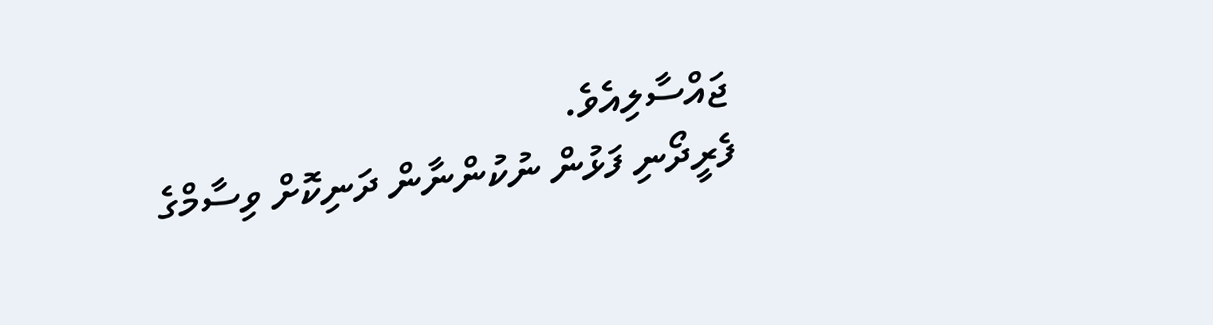ޖައްސާލިއެވެ.
ފެރީދޯނި ފަޅުން ނުކުންނާން ދަނިކޮށް ވިސާމްގެ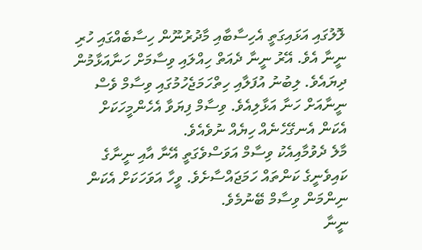ލޮލުގައި އަޅައިގަތީ އެހިސާބާއި މާދުރުނޫން ހިސާބެއްގައި ހުރި ނީނާ އެވެ. އޭރު ނީނާ ދެއަތް ހިއްލައި ވިސާމަށް ހަނާއަޅާމުން ދިޔައެވެ. ލިބުނު އުފަލާއި ހިތްހަމަޖެހުމުގައި ވިސާމް ވެސް ނީނާއަށް ހަނާ އަޅާލިއެވެ. ވިސާމް ފިޔަވާ އެހެންމީހަކަށް އެކަން އެނގޭހެނެއް ހިޔެއް ނުވެއެވެ.
މާލެ ދެވުމާއިއެކު ވިސާމް އަވަސްވެގަތީ އޭނާ އާއި ނީނާގެ ކައިވެނީގެ ކަންތައް ހަމަޖައްސާށެވެ. ވީހާ އަވަހަކަށް އެކަން ނިންމަން ވިސާމް ބޭނުމެވެ.
ނީނާ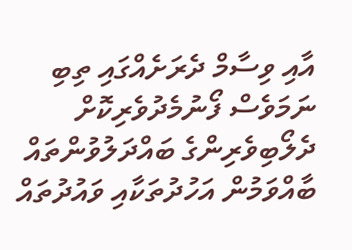އާއި ވިސާމް ދެރަށެއްގައި ތިބި ނަމަވެސް ފޯނުމެދުވެރިކޮށް ދެލޯބިވެރިންގެ ބައްދަލުވުންތައް ބާއްވަމުން އަހުދުތަކާއި ވައުދުތައް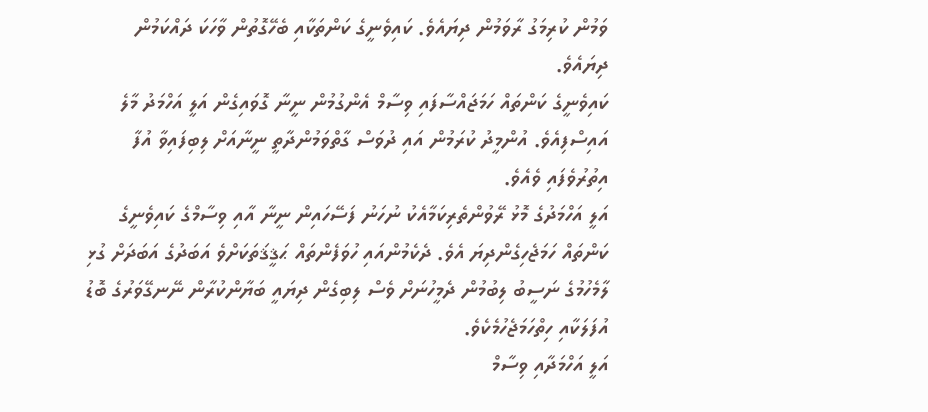ވަމުން ކުރިމަގު ރާވަމުން ދިޔައެވެ. ކައިވެނީގެ ކަންތަކާއި ބެހޭގޮތުން ވާހަކަ ދައްކަމުން ދިޔައެވެ.
ކައިވެނީގެ ކަންތައް ހަމަޖައްސާފައި ވިސާމް އެންގުމުން ނީނާ ގޮވައިގެން އަލީ އަހްމަދު މާލެ އައިސްފިއެވެ. އުންމީދު ކުރަމުން އައި ދުވަސް ގާތްވަމުންދާތީ ނީނާއަށް ލިބިފައިވާ އުފާ އިތުރުވެފައި ވެއެވެ.
އަލީ އަހްމަދުގެ މޮޅު ރޭވުންތެރިކަމާއެކު ނުހަނު ފަސޭހައިން ނީނާ އާއި ވިސާމްގެ ކައިވެނީގެ ކަންތައް ހަމަޖެހިގެންދިޔަ އެވެ. ދެކެމުންއައި ހުވަފެންތައް ޙަޤީޤަތަކަށްވެ އަބަދުގެ އަބަދަށް ގުޅި ލާމެހުމުގެ ނަސީބު ލިބުމުން ދެމީހުނަށް ވެސް ލިބިގެން ދިޔައީ ބަޔާންކުރާން ނޭނގޭވަރުގެ ބޮޑު އުފަލަކާއި ހިތްހަމަޖެހުމެކެވެ.
އަލީ އަހްމަދާއި ވިސާމް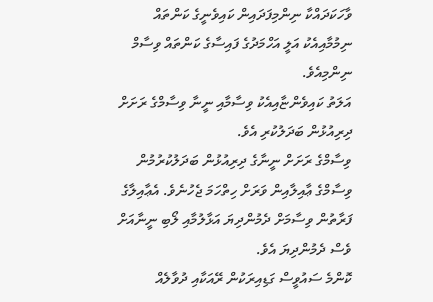ވާހަކަދައްކާ ނިންމިފަދައިން ކައިވެނީގެ ކަންތައް ނިމުމާއިއެކު އަލީ އަހްމަދުގެ ފައިސާގެ ކަންތައް ވިސާމް ނިންމިއެވެ.
އަލަތު ކައިވެންޏާއިއެކު ވިސާމާއި ނީނާ ވިސާމްގެ ރަށަށް ދިރިއުޅުން ބަދަލުކުރި އެވެ.
ވިސާމްގެ ރަށަށް ނީނާގެ ދިރިއުޅުން ބަދަލުކުރުމުން ވިސާމްގެ ޢާއިލާއިން ވަރަށް ހިތްހަމަ ޖެހުނެވެ. އެޢާއިލާގެ ފަރާތުން ވިސާމަށް ދެމުންދިޔަ އަޅާލުމާއި ލޯބި ނީނާއަށް ވެސް ދެމުންދިޔަ އެވެ.
ކޮންމެ ސައުވީސް ގަޑިއިރަކުން ރޭއަކާއި ދުވާލެއް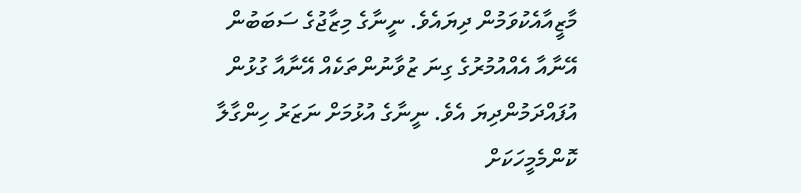މާޒީއާއެކުވަމުން ދިޔައެވެ. ނީނާގެ މިޒާޖުގެ ސަބަބުން އޭނާއާ އެއްއުމުރުގެ ގިނަ ޒުވާނުންތަކެއް އޭނާއާ ގުޅުން އުފައްދަމުންދިޔަ އެވެ. ނީނާގެ އުޅުމަށް ނަޒަރު ހިންގާލާ ކޮންމެމީހަކަށް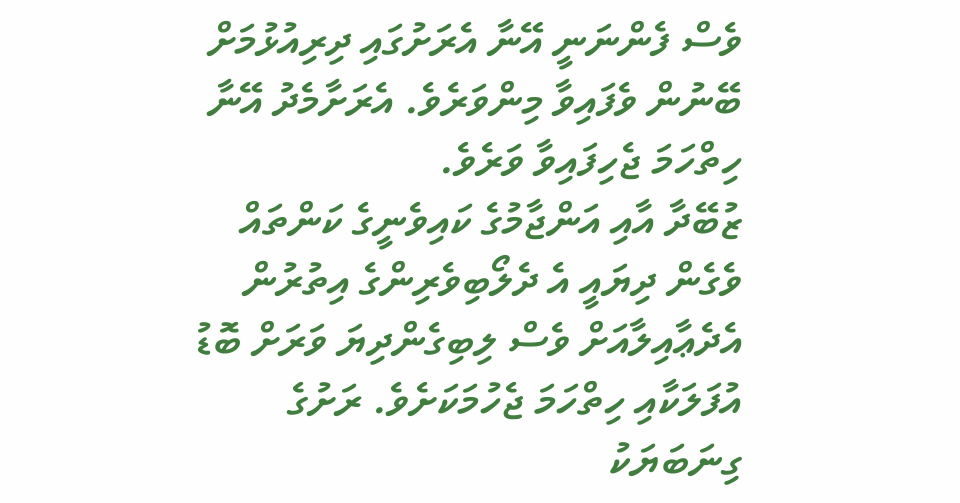ވެސް ފެންނަނީ އޭނާ އެރަށުގައި ދިރިއުޅުމަށް ބޭނުން ވެފައިވާ މިންވަރެވެ. އެރަށާމެދު އޭނާ ހިތްހަމަ ޖެހިފައިވާ ވަރެވެ.
ޒުބޭދާ އާއި އަންޖާމުގެ ކައިވެނީގެ ކަންތައް ވެގެން ދިޔައީ އެ ދެލޯބިވެރިންގެ އިތުރުން އެދެޢާއިލާއަށް ވެސް ލިބިގެންދިޔަ ވަރަށް ބޮޑު އުފަލަކާއި ހިތްހަމަ ޖެހުމަކަށެވެ. ރަށުގެ ގިނަބަޔަކު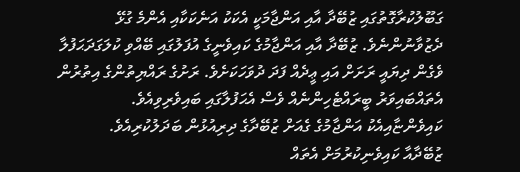ގަބޫލުކުރާގޮތުގައި ޒުބޭދާ އާއި އަންޖާމަކީ އެކަކު އަނެކަކާއި އެންމެ ގުޅޭ ދެޒުވާނުންނެވެ. ޒުބޭދާ އާއި އަންޖާމުގެ ކައިވެނީގެ އުފަލުގައި ބޭއްވި ކުލަގަދަޙަފުލާ ވެގެން ދިޔައީ ރަށަށް އައި ޢީދެއް ފަދަ ދުވަހަކަށެވެ. ރަށުގެ ރައްޔިތުންގެ އިތުރުން އެތައްބައިވަރު ބީރައްޓެހިންނެއް ވެސް އެޙަފުލާގައި ބައިވެރިވިއެވެ.
ކައިވެންޏާއިއެކު އަންޖާމުގެ ގެއަށް ޒުބޭދާގެ ދިރިއުޅުން ބަދަލުކުރިއެވެ.
ޒުބޭދާއާ ކައިވެނިކުރުމަށް އެތައް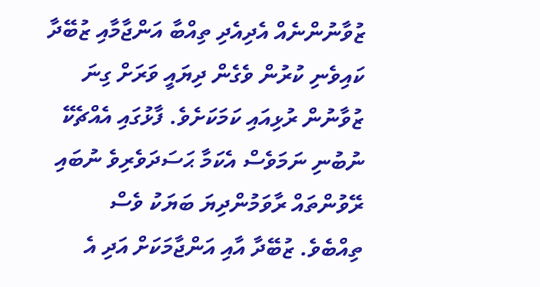ޒުވާނުންނެއް އެދިއެދި ތިއްބާ އަންޖާމާއި ޒުބޭދާ ކައިވެނި ކުރުން ވެގެން ދިޔައީ ވަރަށް ގިނަ ޒުވާނުން ރުޅިއައި ކަމަކަށެވެ. ފާޅުގައި އެއްޗެކޭ ނުބުނި ނަމަވެސް އެކަމާ ޙަސަދަވެރިވެ ނުބައި ރޭވުންތައް ރާވަމުންދިޔަ ބަޔަކު ވެސް ތިއްބެވެ. ޒުބޭދާ އާއި އަންޖާމަކަށް އަދި އެ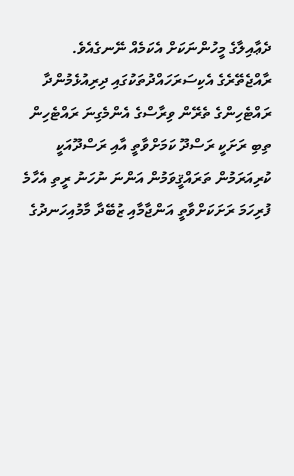ދެޢާއިލާގެ މީހުންނަކަށް އެކަމެއް ނޭނގެއެވެ.
ރާއްޖެތޭރެގެ އެކިސަރަހައްދުތަކުގައި ދިރިއުޅެމުންދާ ރައްޓެހިންގެ ތެރޭން ވިރާސްގެ އެންމެގިނަ ރައްޓެހިން ތިބި ރަށަކީ ރަސްދޫ ކަމަށްވާތީ އާއި ރަސްދޫއަކީ ކުރިއަރަމުން ތަރައްޤީވަމުން އަންނަ ނުހަނު ރީތި އެހާމެ ފުރިހަމަ ރަށަކަށްވާތީ އަންޖާމާއި ޒުބޭދާ މާމުއިހަނދުގެ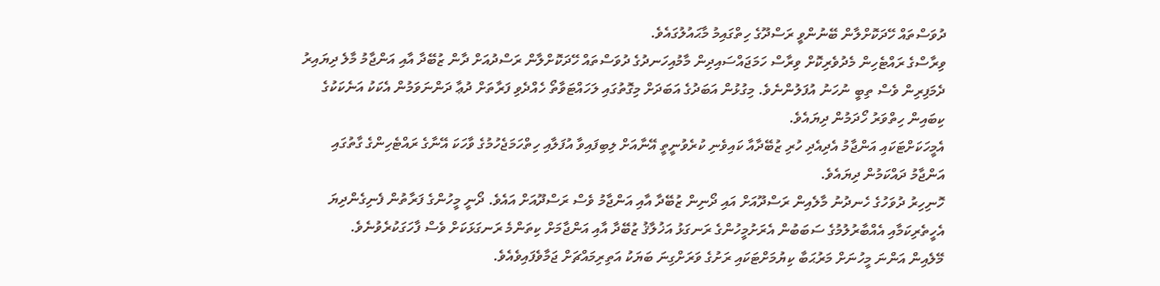ދުވަސްތައް ހޭދަކޮށްލާން ބޭނުންވީ ރަސްދޫގެ ހިތްގައިމު މާޙައުލުގައެވެ.
ވިރާސްގެ ރައްޓެހިން މެދުވެރިކޮށް ވިރާސް ހަމަޖައްސައިދިން މާމުއިހަނދުގެ ދުވަސްތައް ހޭދަކޮށްލާން ރަސްދުއަށް ދާން ޒުބޭދާ އާއި އަންޖާމު މާލެ ދިޔައިރު ދެމަފިރިން ވެސް ތިބީ ނުހަނު އުފަލުންނެވެ. މިގުޅުން އަބަދުގެ އަބަދަށް މިގޮތުގައި ލަހައްޓަވާތޯ ހެއްދެވި ފަރާތަށް ދުޢާ ދަންނަވަމުން އެކަކު އަނެކަކުގެ ކިބައިން ހިތްވަރު ހޯދަމުން ދިޔައެވެ.
އެމީހަކަށްޓަކައި އަންޖާމު އެދިއެދި ހުރި ޒުބޭދާއާ ކައިވެނި ކުރެވުނީތީ އޭނާއަށް ލިބިފައިވާ އުފަލާއި ހިތްހަމަޖެހުމުގެ ވާހަކަ އޭނާގެ ރައްޓެހިންގެ ގާތުގައި އަންޖާމު ދައްކަމުން ދިޔައެވެ.
ހޮނިހިރު ދުވަހުގެ ހެނދުނު މާލެއިން ރަސްދޫއަށް އައި ދޯނިން ޒުބޭދާ އާއި އަންޖާމު ވެސް ރަސްދޫއަށް އައެވެ. ދޯނީ މީހުންގެ ފަރާތުން ފެނިގެންދިޔަ އެހީތެރިކަމާއި އެއްބާރުލުމުގެ ސަބަބުން އެރަށުމީހުންގެ ރަނގަޅު އަޚުލާޤު ޒުބޭދާ އާއި އަންޖާމަށް ކިތަންމެ ރަނގަޅަކަށް ވެސް ފާހަގަކުރެވުނެވެ.
މޭލެއިން އަންނަ މީހުނަށް މަރުޙަބާ ކިޔުމަށްޓަކައި ރަށުގެ ވަރަށްގިނަ ބަޔަކު އަތިރިމައްޗަށް ޖަމާވެފައިވެއެވެ.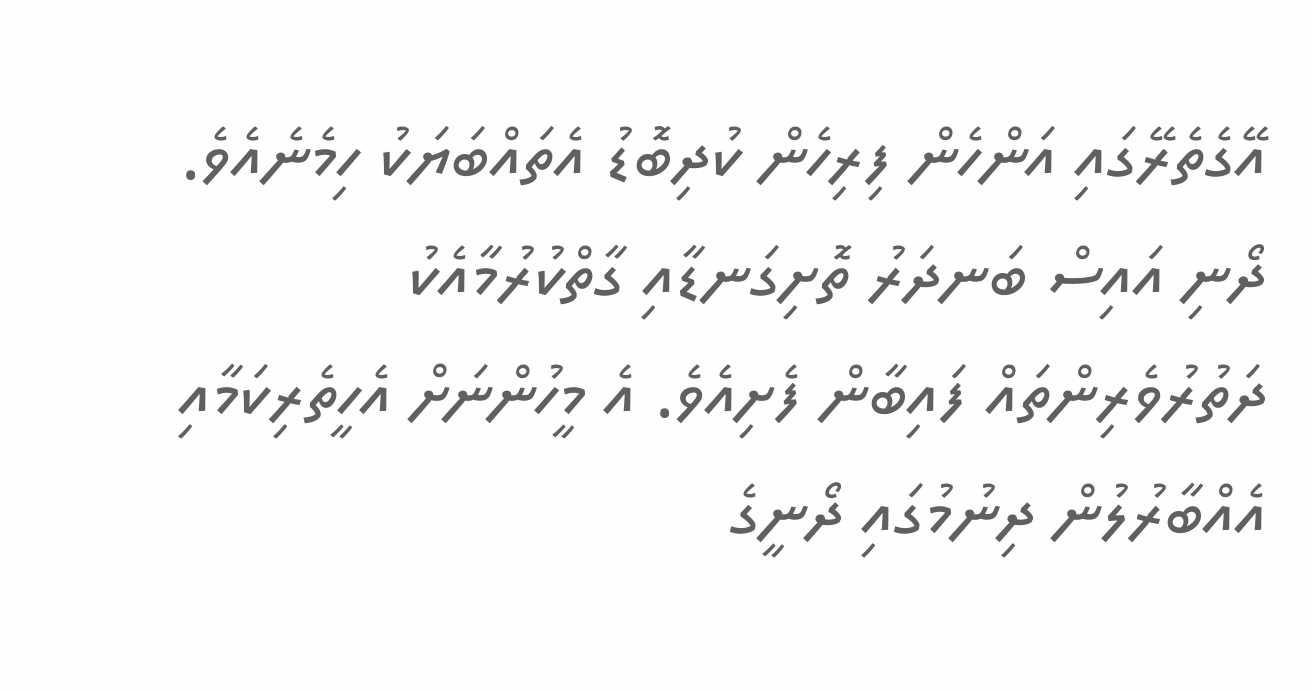އޭގެތެރޭގައި އަންހެން ފިރިހެން ކުދިބޮޑު އެތައްބަޔަކު ހިމެނެއެވެ.
ދޯނި އައިސް ބަނދަރު ތޮށިގަނޑާއި ގާތްކުރުމާއެކު ދަތުރުވެރިންތައް ފައިބާން ފެށިއެވެ. އެ މީހުންނަށް އެހީތެރިކަމާއި އެއްބާރުލުން ދިނުމުގައި ދޯނީގެ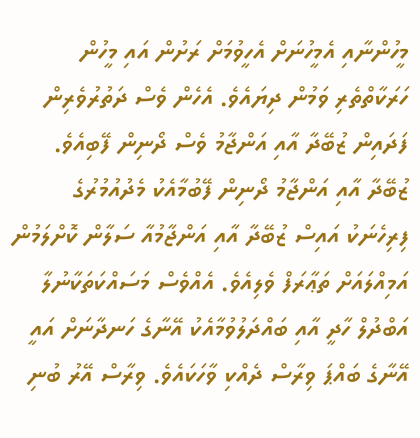މީހުންނާއި އެމީހުނަށް އެހީވުމަށް ރަށުން އައި މީހުން ހަރަކާތްތެރި ވަމުން ދިޔައެވެ. އެހެން ވެސް ދަތުރުވެރިން ފަދައިން ޒުބޭދާ އާއި އަންޖާމު ވެސް ދޯނިން ފޭބިއެވެ.
ޒުބޭދާ އާއި އަންޖާމު ދޯނިން ފޭބުމާއެކު މެދުއުމުރުގެ ފިރިހެނަކު އައިސް ޒުބޭދާ އާއި އަންޖާމުއާ ސަލާން ކޮށްލަމުން އަމިއްލައަށް ތަޢާރަފް ވެލިއެވެ. އެއްވެސް މަސައްކަތަކާނުލާ އަބްދުލް ހާދީ އާއި ބައްދަލުވުމާއެކު އޭނާގެ ހަނދާނަށް އައީ އޭނާގެ ބައްޕަ ވިރާސް ދެއްކި ވާހަކައެވެ. ވިރާސް އޭރު ބުނި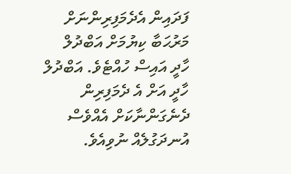ފަދައިން އެދެމަފިރިންނަށް މަރުޙަބާ ކިޔުމަށް އަބްދުލް ހާދީ އައިސް ހުއްޓެވެ. އަބްދުލް ހާދީ އަށް އެ ދެމަފިރިން ދެނެގަންނާކަށް އެއްވެސް އުނދަގުލެއް ނުވިއެވެ.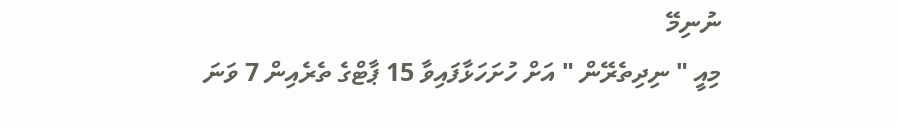ނުނިމޭ
މިއީ " ނިދިތެރޭން " އަށް ހުށަހަޅާފައިވާ 15 ޕާޓްގެ ތެރެއިން 7 ވަނަ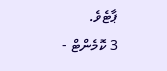ޕާޓެވެ.
3 ކޮމެންޓް -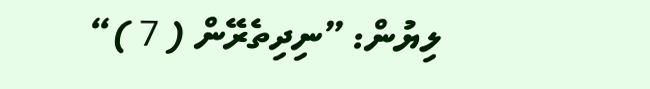ލިޔުން: ”ނިދިތެރޭން ( 7 )“